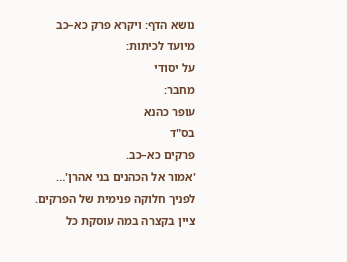נושא הדף: ויקרא פרק כא–כב
מיועד לכיתות:
על יסודי
מחבר:
עופר כהנא
בס"ד
פרקים כא–כב.
'אמור אל הכהנים בני אהרן'…
לפניך חלוקה פנימית של הפרקים.
ציין בקצרה במה עוסקת כל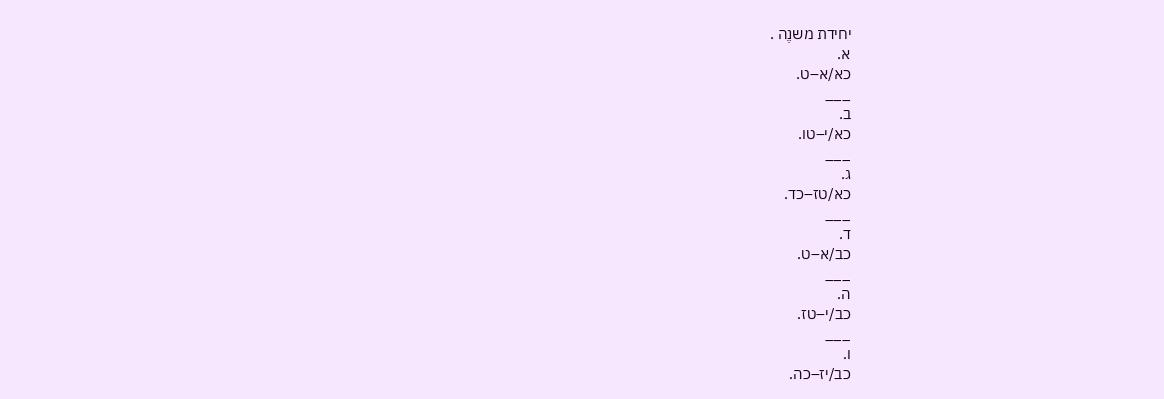יחידת משנֶה .
א.
כא/א–ט.
___
ב.
כא/י–טו.
___
ג.
כא/טז–כד.
___
ד.
כב/א–ט.
___
ה.
כב/י–טז.
___
ו.
כב/יז–כה.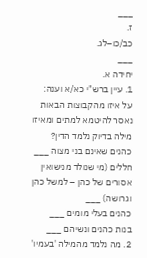___
ז.
כב/כו–לג.
___
יחידה א.
1. עיין ברש"י כא/א וענה:
על איזו מהקבוצות הבאות נאסר להיטמא למתים ומאיזו מילה בדיוק נלמד הדין?
כהנים שאינם בני מצוה ___
חללים (מי שנולד מנישואין אסורים של כהן – למשל כהן וגרושה) ___
כהנים בעלי מומים ___
בנות כהנים ונשיהם ___
2. מה נלמד מהמילה 'בעמיו'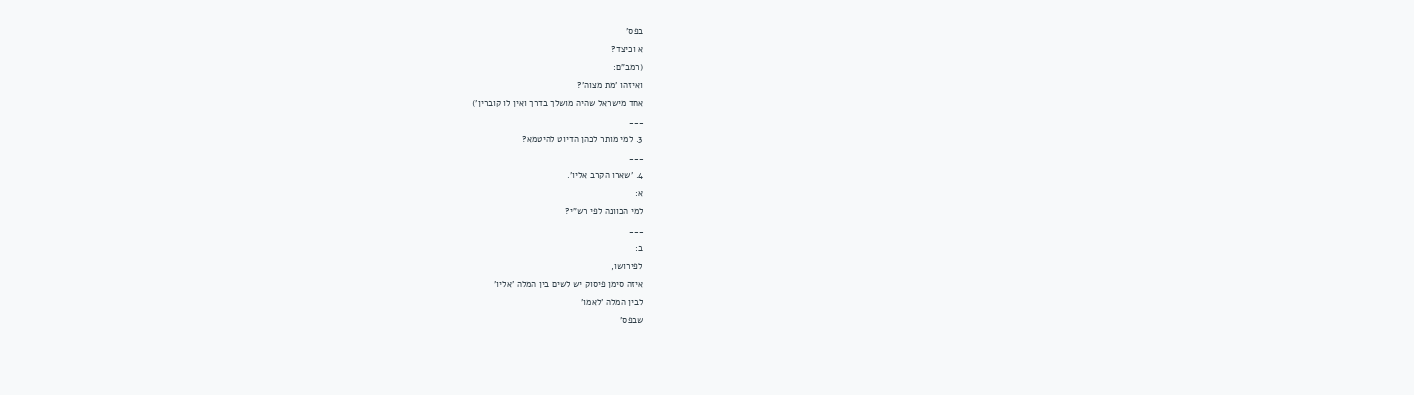בפס'
א וכיצד?
(רמב"ם:
ואיזהו 'מת מצוה'?
אחד מישראל שהיה מושלך בדרך ואין לו קוברין')
___
3. למי מותר לכהן הדיוט להיטמא?
___
4. 'שארו הקרב אליו'.
א:
למי הכוונה לפי רש"י?
___
ב:
לפירושו,
איזה סימן פיסוק יש לשים בין המלה 'אליו'
לבין המלה 'לאמו'
שבפס'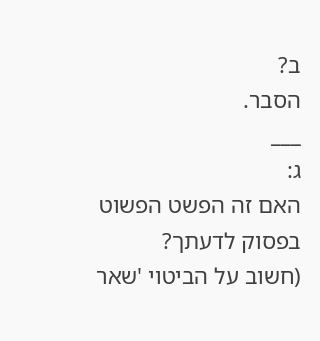ב?
הסבר.
___
ג:
האם זה הפשט הפשוט בפסוק לדעתך?
(חשוב על הביטוי 'שאר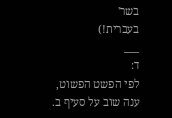בשר'
בעברית!)
___
ד:
לפי הפשט הפשוט, ענה שוב על סעיף ב.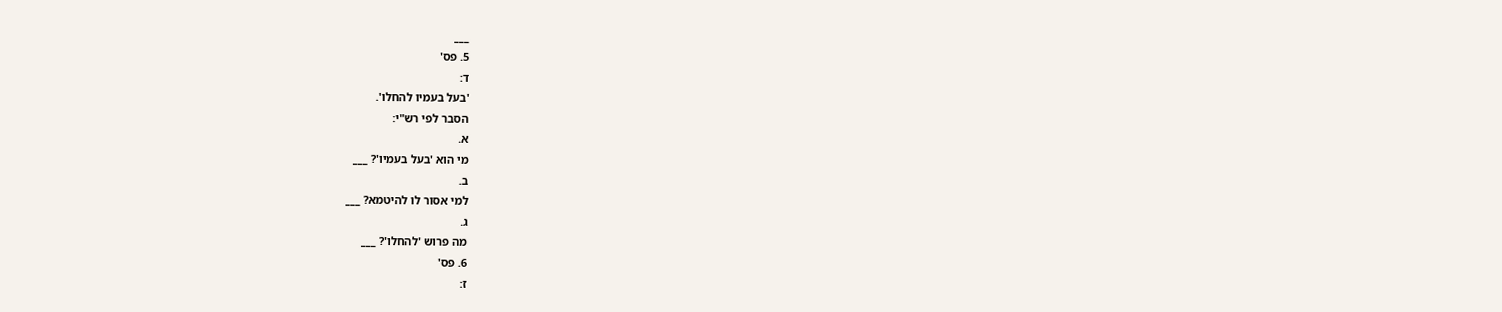___
5. פס'
ד:
'בעל בעמיו להחלו'.
הסבר לפי רש"י:
א.
מי הוא 'בעל בעמיו'? ___
ב.
למי אסור לו להיטמא? ___
ג.
מה פרוש 'להחלו'? ___
6. פס'
ז: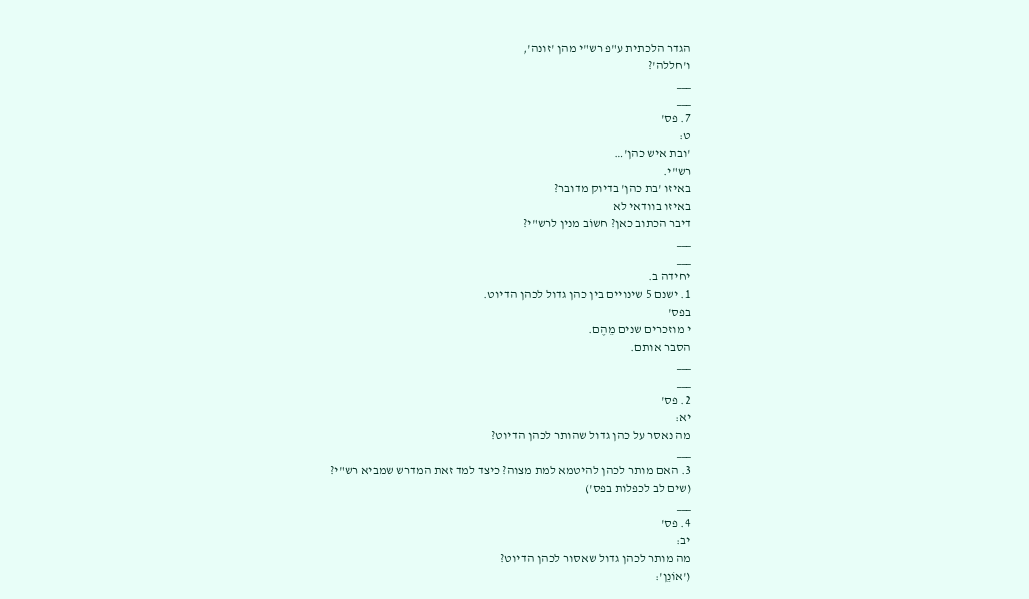הגדר הלכתית ע"פ רש"י מהן 'זונה',
ו'חללה'?
___
___
7. פס'
ט:
'ובת איש כהן'…
רש"י.
באיזו 'בת כהן' בדיוק מדובר?
באיזו בוודאי לא
דיבר הכתוב כאן? חשוֹב מנין לרש"י?
___
___
יחידה ב.
1. ישנם 5 שינויים בין כהן גדול לכהן הדיוט.
בפס'
י מוזכרים שנים מֵהֶם.
הסבר אותם.
___
___
2. פס'
יא:
מה נאסר על כהן גדול שהותר לכהן הדיוט?
___
3. האם מותר לכהן להיטמא למת מצוה? כיצד למד זאת המדרש שמביא רש"י?
(שים לב לכפלות בפס')
___
4. פס'
יב:
מה מותר לכהן גדול שאסור לכהן הדיוט?
('אוֹנֵן':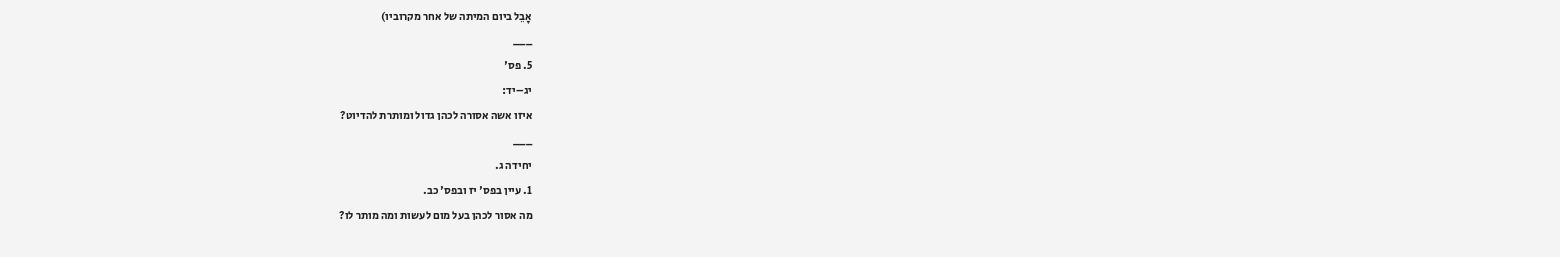אָבֵל ביום המיתה של אחר מקרוביו)
___
5. פס'
יג–יד:
איזו אשה אסורה לכהן גדול ומותרת להדיוט?
___
יחידה ג.
1. עיין בפס' יז ובפס' כב.
מה אסור לכהן בעל מום לעשות ומה מותר לו?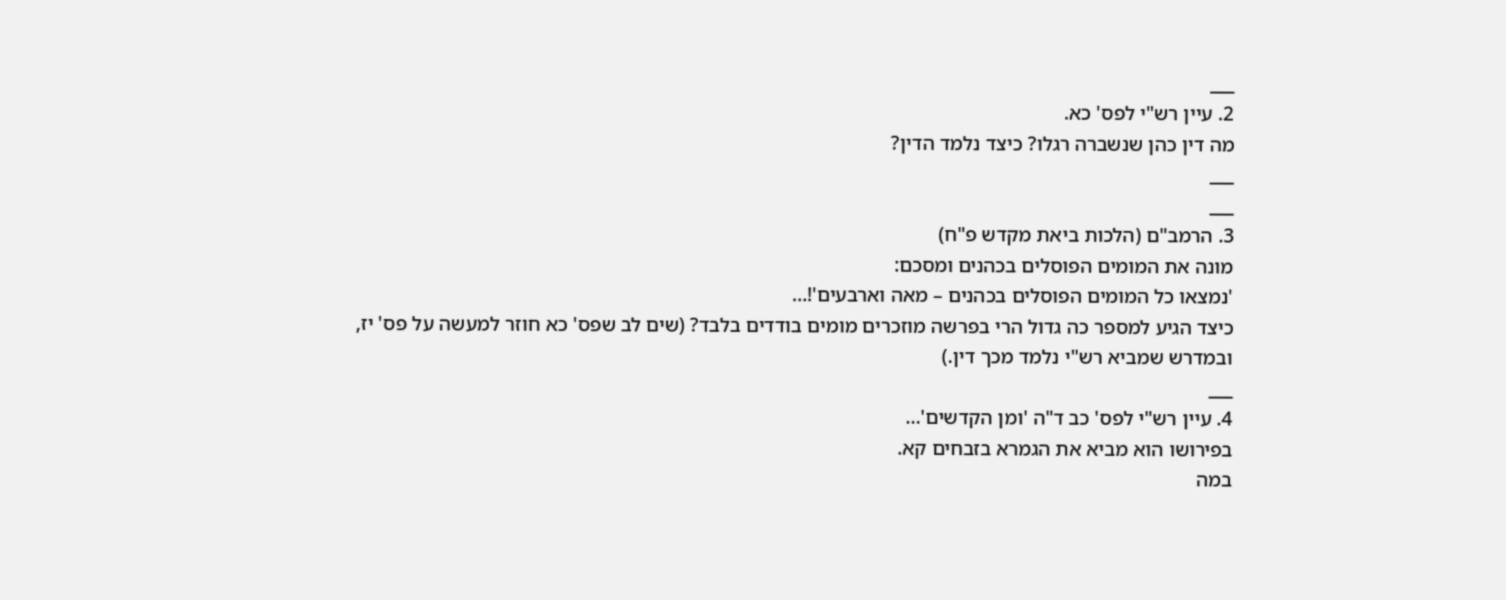___
2. עיין רש"י לפס' כא.
מה דין כהן שנשברה רגלו? כיצד נלמד הדין?
___
___
3. הרמב"ם (הלכות ביאת מקדש פ"ח)
מונה את המומים הפוסלים בכהנים ומסכם:
'נמצאו כל המומים הפוסלים בכהנים – מאה וארבעים'!…
כיצד הגיע למספר כה גדול הרי בפרשה מוזכרים מומים בודדים בלבד? (שים לב שפס' כא חוזר למעשה על פס' יז,
ובמדרש שמביא רש"י נלמד מכך דין.)
___
4. עיין רש"י לפס' כב ד"ה 'ומן הקדשים'…
בפירושו הוא מביא את הגמרא בזבחים קא.
במה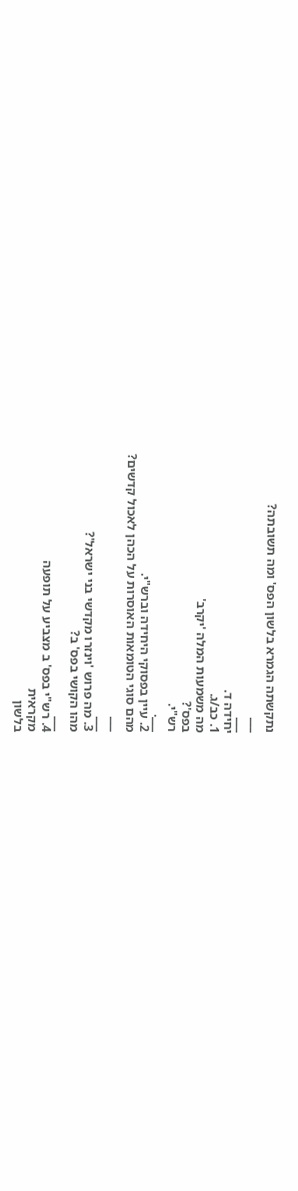נתקשתה הגמרא בלשון הפס' ומה תשובתה?
___
___
יחידה ד.
1. כב/ג.
מה משמעות המלה 'יקרב'
בפס'?
רש"י.
___.
2. עיין בפסוקי היחידה וברש"י.
מהם סוגי הטומאות האוסרות על הכהן לאכול קדשים?
___
___
3. מה פרוש 'וינזרו מקדשי בני ישראל'?
מהו הקושי בפס' ב?
___
4. רש"י בפס' ב מצביע על תופעה
מקראית
בלשון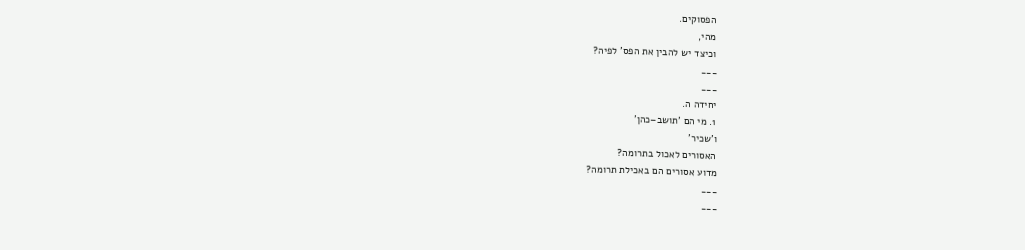הפסוקים.
מהי,
וכיצד יש להבין את הפס' לפיה?
___
___
יחידה ה.
1. מי הם 'תושב–כהן'
ו'שכיר'
האסורים לאכול בתרומה?
מדוע אסורים הם באכילת תרומה?
___
___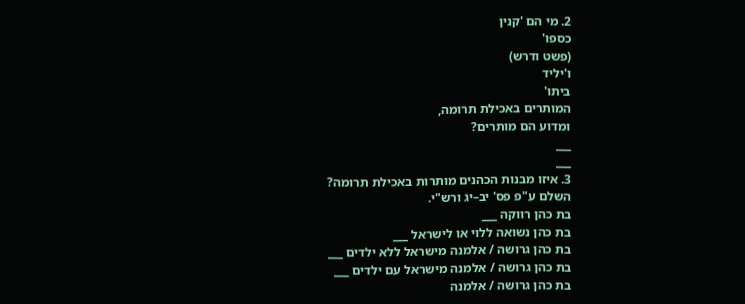2. מי הם 'קנין
כספו'
(פשט ודרש)
ו'יליד
ביתו'
המותרים באכילת תרומה,
ומדוע הם מותרים?
___
___
3. איזו מבנות הכהנים מותרות באכילת תרומה?
השלם ע"פ פס' יב–יג ורש"י.
בת כהן רווקה ___
בת כהן נשואה ללוי או לישראל ___
בת כהן גרושה / אלמנה מישראל ללא ילדים ___
בת כהן גרושה / אלמנה מישראל עם ילדים ___
בת כהן גרושה / אלמנה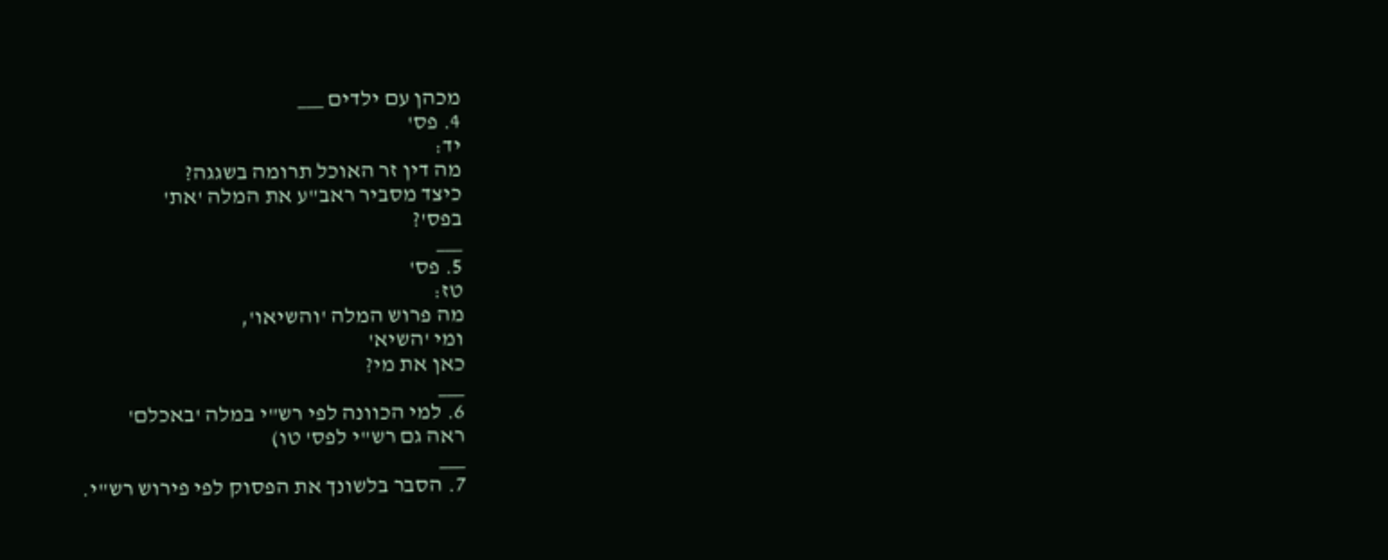מכהן עם ילדים ___
4. פס'
יד:
מה דין זר האוכל תרומה בשגגה?
כיצד מסביר ראב"ע את המלה 'את'
בפס'?
___
5. פס'
טז:
מה פרוש המלה 'והשיאו',
ומי 'השיא'
כאן את מי?
___
6. למי הכוונה לפי רש"י במלה 'באכלם'
ראה גם רש"י לפס' טו)
___
7. הסבר בלשונך את הפסוק לפי פירוש רש"י.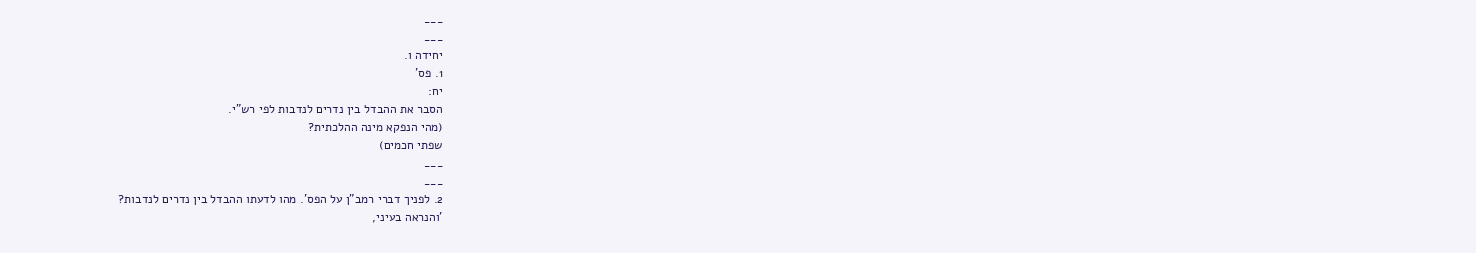___
___
יחידה ו.
1. פס'
יח:
הסבר את ההבדל בין נדרים לנדבות לפי רש"י.
(מהי הנפקא מינה ההלכתית?
שפתי חכמים)
___
___
2. לפניך דברי רמב"ן על הפס'. מהו לדעתו ההבדל בין נדרים לנדבות?
'והנראה בעיני,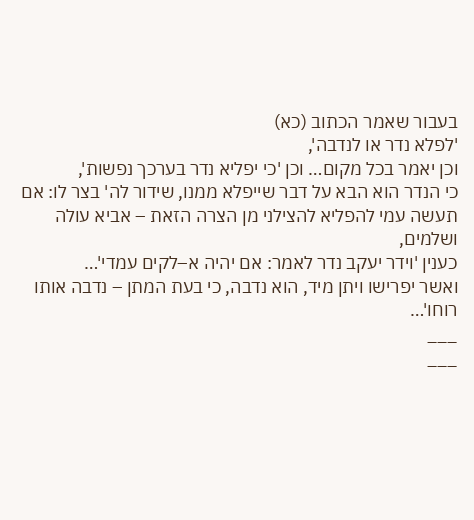בעבור שאמר הכתוב (כא)
'לפלא נדר או לנדבה',
וכן יאמר בכל מקום… וכן 'כי יפליא נדר בערכך נפשות',
כי הנדר הוא הבא על דבר שייפלא ממנו, שידור לה' בצר לו: אם תעשה עמי להפליא להצילני מן הצרה הזאת – אביא עולה ושלמים,
כענין 'וידר יעקב נדר לאמר: אם יהיה א–לקים עמדי'…
ואשר יפרישו ויתן מיד, הוא נדבה, כי בעת המתן – נדבה אותו רוחו'…
___
___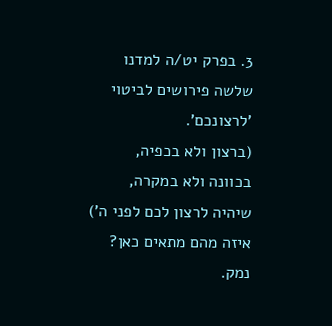3. בפרק יט/ה למדנו שלשה פירושים לביטוי 'לרצונכם'.
(ברצון ולא בכפיה,
בכוונה ולא במקרה,
שיהיה לרצון לכם לפני ה') איזה מהם מתאים כאן? נמק.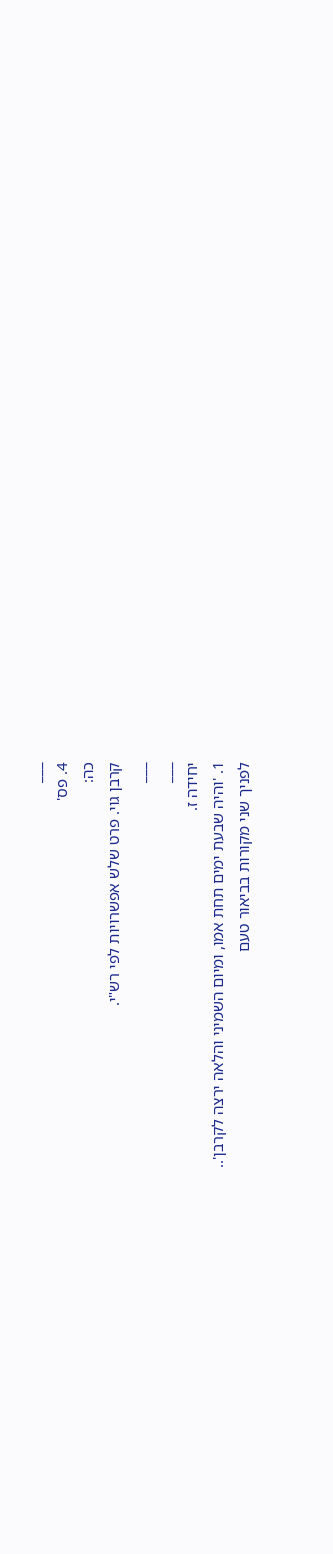___
4. פס'
כה:
קרבן גוי. פרט שלש אפשרויות לפי רש"י.
___
___
יחידה ז.
1. 'והיה שבעת ימים תחת אמו, ומיום השמיני והלאה ירצה לקרבן'..
לפניך שני מקורות בביאור טעם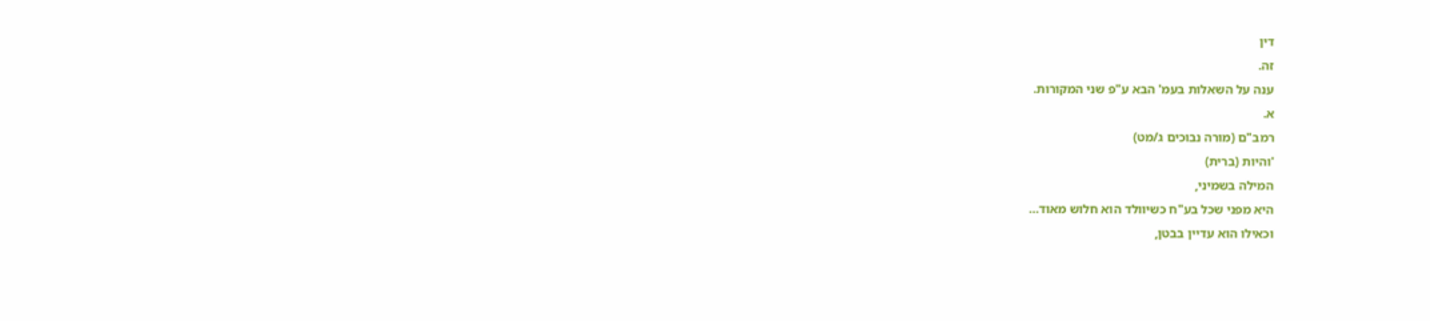דין
זה.
ענה על השאלות בעמ' הבא ע"פ שני המקורות.
א.
רמב"ם (מורה נבוכים ג/מט)
'והיות (ברית)
המילה בשמיני,
היא מפני שכל בע"ח כשיוולד הוא חלוש מאוד…
וכאילו הוא עדיין בבטן,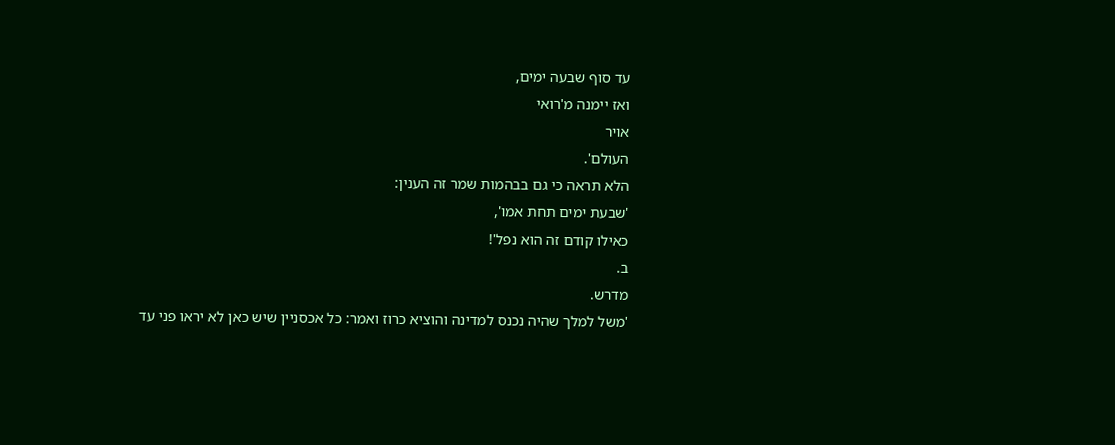עד סוף שבעה ימים,
ואז יימנה מ'רואי
אויר
העולם'.
הלא תראה כי גם בבהמות שמר זה הענין:
'שבעת ימים תחת אמו',
כאילו קודם זה הוא נפל'!
ב.
מדרש.
'משל למלך שהיה נכנס למדינה והוציא כרוז ואמר: כל אכסניין שיש כאן לא יראו פני עד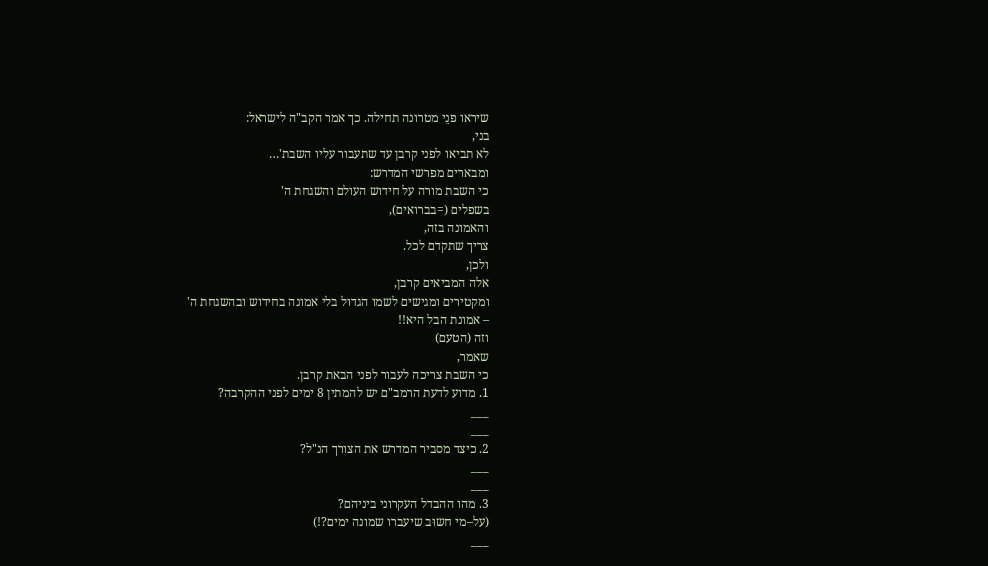שיראו פנֵי מטרונה תחילה. כך אמר הקב"ה לישראל:
בני,
לא תביאו לפני קרבן עד שתעבור עליו השבת'…
ומבארים מפרשי המדרש:
כי השבת מורה על חידוש העולם והשגחת ה'
בשפלים (=בברואים),
והאמונה בזה,
צריך שתקדם לכל.
ולכן,
אלה המביאים קרבן,
ומקטירים ומגישים לשמו הגדול בלי אמונה בחידוש ובהשגחת ה'
– אמונת הבל היא!!
וזה (הטעם)
שאמר,
כי השבת צריכה לעבור לפני הבאת קרבן.
1. מדוע לדעת הרמב"ם יש להמתין 8 ימים לפני ההקרבה?
___
___
2. כיצד מסביר המדרש את הצורך הנ"ל?
___
___
3. מהו ההבדל העקרוני ביניהם?
(על–מי חשוּב שיעברו שמונה ימים?!)
___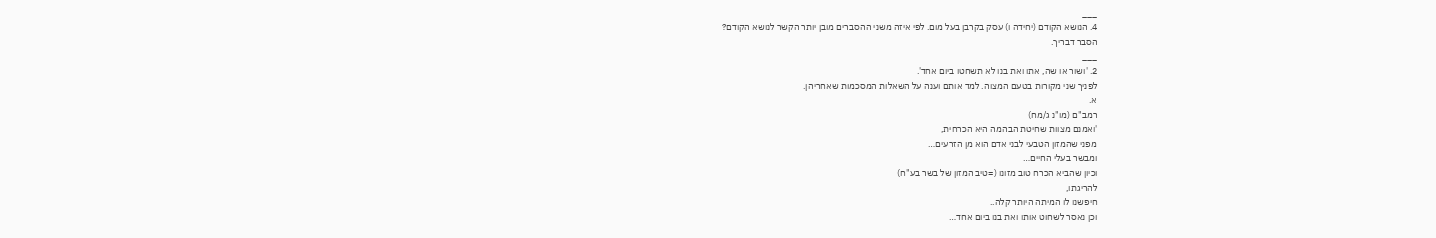___
4. הנושא הקודם (יחידה ו) עסק בקרבן בעל מום. לפי איזה משני ההסברים מובן יותר הקשר לנושא הקודם?
הסבר דבריך.
___
2. 'ושור או שה, אתו ואת בנו לא תשחטו ביום אחד'.
לפניך שני מקורות בטעם המצוה. למד אותם וענה על השאלות המסכמות שאחריהן.
א.
רמב"ם (מו"נ ג/מח)
'ואמנם מצוות שחיטת הבהמה היא הכרחית,
מפני שהמזון הטבעי לבני אדם הוא מן הזרעים…
ומבשר בעלי החיים…
וכיון שהביא הכרח טוב מזונו (=טיב המזון של בשר בע"ח)
להריגתו,
חיפשנו לו המיתה היותר קלה..
וכן נאסר לשחוט אותו ואת בנו ביום אחד…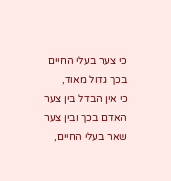כי צער בעלי החיים בכך גדול מאוד,
כי אין הבדל בין צער האדם בכך ובין צער שאר בעלי החיים,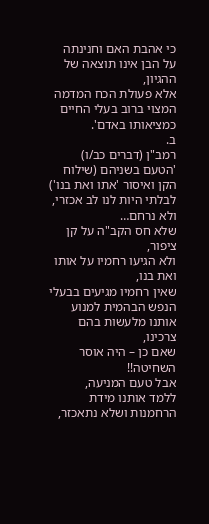כי אהבת האם וחנינתה על הבן אינו תוצאה של ההגיון,
אלא פעולת הכח המדמה המצוי ברוב בעלי החיים כמציאותו באדם'.
ב.
רמב"ן (דברים כב/ו)
'הטעם בשניהם (שילוח הקן ואיסור 'אתו ואת בנו')
לבלתי היות לנו לב אכזרי,
ולא נרחם…
שלא חס הקב"ה על קן ציפור,
ולא הגיעו רחמיו על אותו ואת בנו,
שאין רחמיו מגיעים בבעלי הנפש הבהמית למנוע אותנו מלעשות בהם צרכינו,
שאם כן – היה אוסר השחיטה!!
אבל טעם המניעה,
ללמד אותנו מידת הרחמנות ושלא נתאכזר,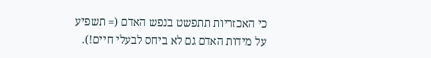כי האכזריות תתפשט בנפש האדם (= תשפיע על מידות האדם גם לא ביחס לבעלי חיים!).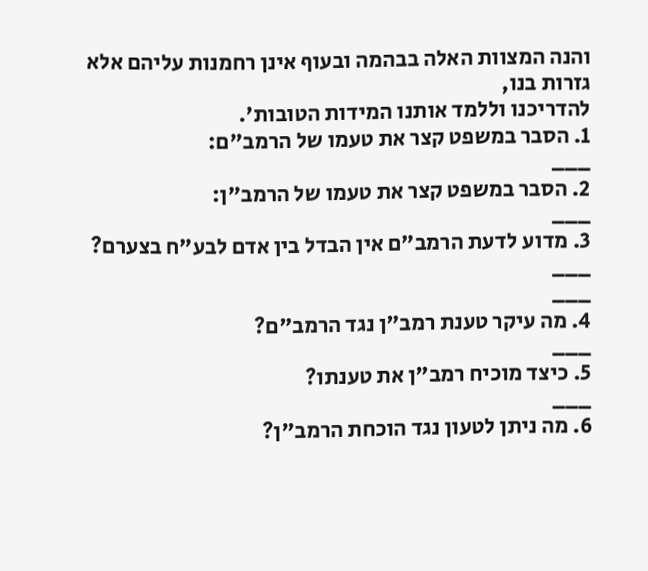והנה המצוות האלה בבהמה ובעוף אינן רחמנות עליהם אלא גזרות בנו,
להדריכנו וללמד אותנו המידות הטובות'.
1. הסבר במשפט קצר את טעמו של הרמב"ם:
___
2. הסבר במשפט קצר את טעמו של הרמב"ן:
___
3. מדוע לדעת הרמב"ם אין הבדל בין אדם לבע"ח בצערם?
___
___
4. מה עיקר טענת רמב"ן נגד הרמב"ם?
___
5. כיצד מוכיח רמב"ן את טענתו?
___
6. מה ניתן לטעון נגד הוכחת הרמב"ן?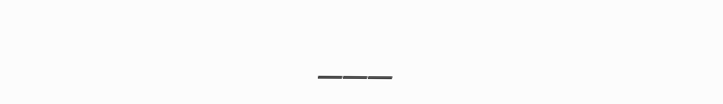___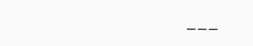___